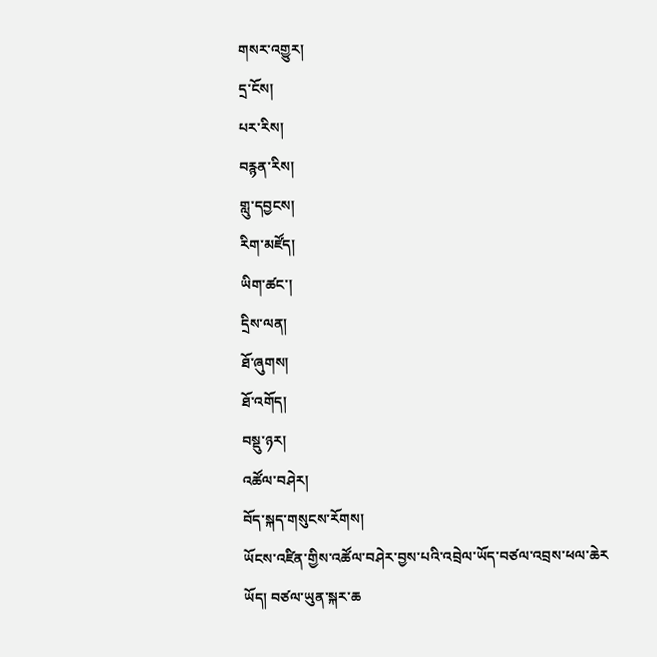གསར་འགྱུར།
དྲ་ངོས།
པར་རིས།
བརྙན་རིས།
གླུ་དབྱངས།
རིག་མཛོད།
ཡིག་ཚང་།
དྲིས་ལན།
ཐོ་ཞུགས།
ཐོ་འགོད།
བསྡུ་ཉར།
འཚོལ་བཤེར།
བོད་སྐད་གསུངས་རོགས།
ཡོངས་འཛིན་གྱིས་འཚོལ་བཤེར་བྱས་པའི་འབྲེལ་ཡོད་བཙལ་འབྲས་ཕལ་ཆེར
ཡོད། བཙལ་ཡུན་སྐར་ཆ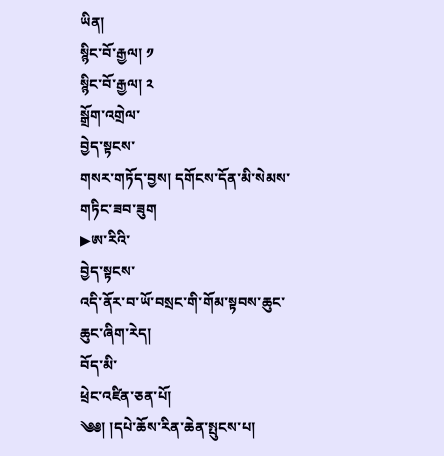ཡིན།
སྙིང་བོ་རྒྱལ། ༡
སྙིང་བོ་རྒྱལ། ༢
སྒྲོག་འགྲེལ་
བྱེད་སྟངས་
གསར་གཏོད་བྱས། དགོངས་དོན་མི་སེམས་གཏིང་ཟབ་ཟུག
▶ཨ་རིའི་
བྱེད་སྟངས་
འདི་ནོར་བ་ཡོ་བསྲང་གི་གོམ་སྟབས་ཆུང་ཆུང་ཞིག་རེད།
བོད་མི་
ཕྲེང་འཛིན་ཅན་པོ།
༄༅། །དཔེ་ཆོས་རིན་ཆེན་སྤུངས་པ།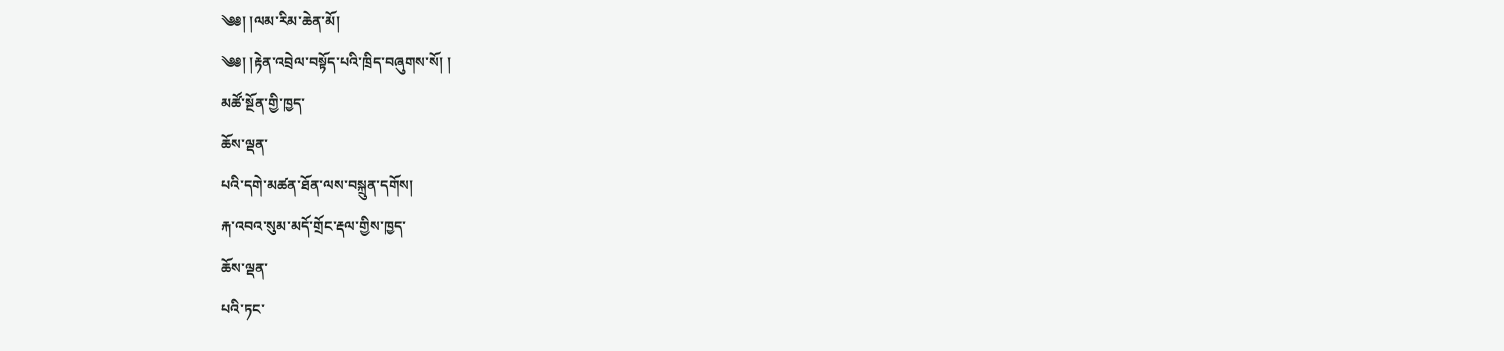༄༅། །ལམ་རིམ་ཆེན་མོ།
༄༅། །རྟེན་འབྲེལ་བསྟོད་པའི་ཁྲིད་བཞུགས་སོ། །
མཚོ་སྔོན་གྱི་ཁྱད་
ཆོས་ལྡན་
པའི་དགེ་མཚན་ཐོན་ལས་བསྐྲུན་དགོས།
རྐ་འབའ་སུམ་མདོ་གྲོང་རྡལ་གྱིས་ཁྱད་
ཆོས་ལྡན་
པའི་ཏང་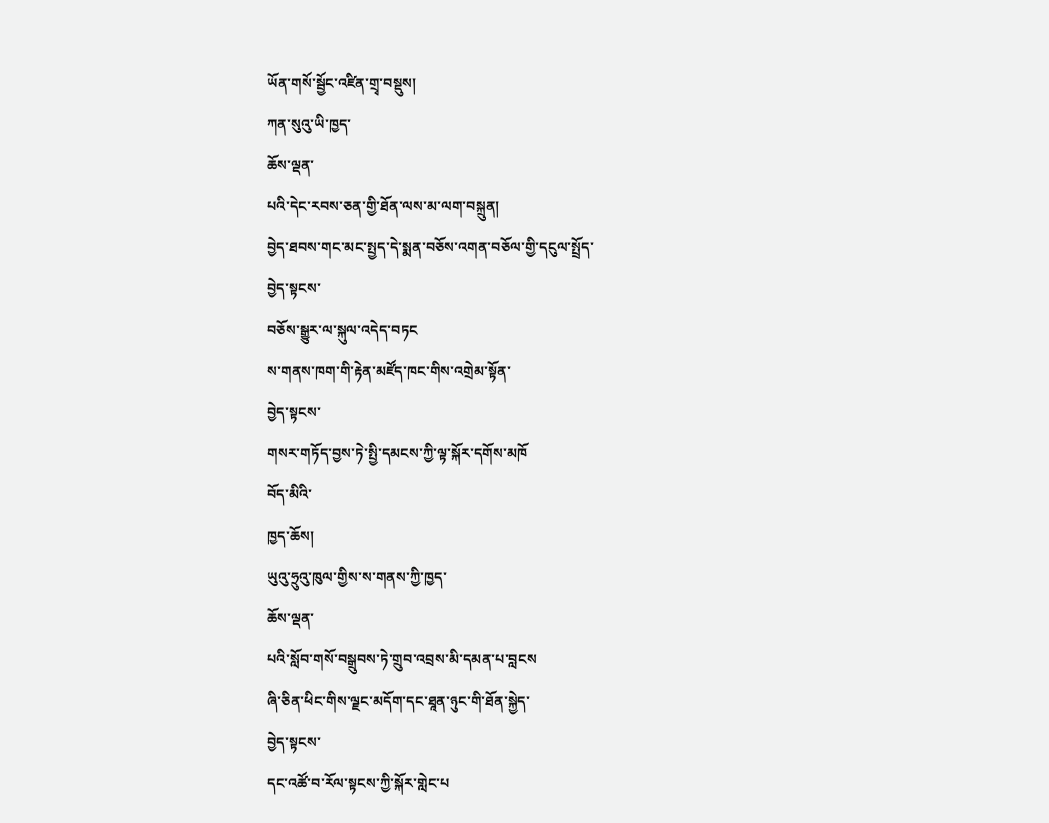ཡོན་གསོ་སྦྱོང་འཛིན་གྲྭ་བསྡུས།
ཀན་སུའུ་ཡི་ཁྱད་
ཆོས་ལྡན་
པའི་དེང་རབས་ཅན་གྱི་ཐོན་ལས་མ་ལག་བསྐྲུན།
བྱེད་ཐབས་གང་མང་སྤྱད་དེ་སྨན་བཅོས་འགན་བཅོལ་གྱི་དངུལ་སྤྲོད་
བྱེད་སྟངས་
བཅོས་སྒྱུར་ལ་སྐུལ་འདེད་བཏང
ས་གནས་ཁག་གི་རྟེན་མཛོད་ཁང་གིས་འགྲེམ་སྟོན་
བྱེད་སྟངས་
གསར་གཏོད་བྱས་ཏེ་སྤྱི་དམངས་ཀྱི་ལྟ་སྐོར་དགོས་མཁོ
བོད་མིའི་
ཁྱད་ཆོས།
ཡུའུ་ཧྲུའུ་ཁུལ་གྱིས་ས་གནས་ཀྱི་ཁྱད་
ཆོས་ལྡན་
པའི་སློབ་གསོ་བསྒྲུབས་ཏེ་གྲུབ་འབྲས་མི་དམན་པ་བླངས
ཞི་ཅིན་ཕིང་གིས་ལྗང་མདོག་དང་ཐཱན་ཉུང་གི་ཐོན་སྐྱེད་
བྱེད་སྟངས་
དང་འཚོ་བ་རོལ་སྟངས་ཀྱི་སྐོར་གླེང་པ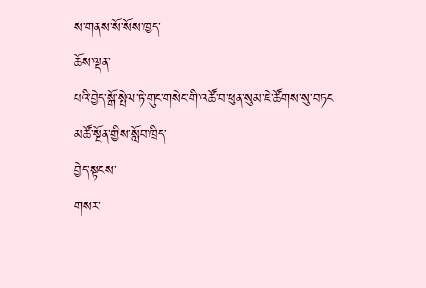ས་གནས་སོ་སོས་ཁྱད་
ཆོས་ལྡན་
པའི་བྱེད་སྒོ་སྤེལ་ཏེ་གུང་གསེང་གི་འཚོ་བ་ཕུན་སུམ་ཇེ་ཚོགས་སུ་བཏང
མཚོ་སྔོན་གྱིས་སློབ་ཁྲིད་
བྱེད་སྟངས་
གསར་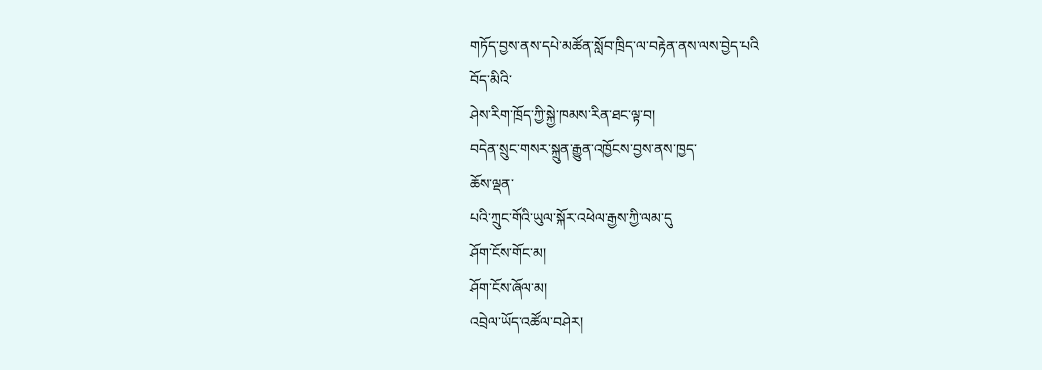གཏོད་བྱས་ནས་དཔེ་མཚོན་སློབ་ཁྲིད་ལ་བརྟེན་ནས་ལས་བྱེད་པའི
བོད་མིའི་
ཤེས་རིག་ཁྲོད་ཀྱི་སྐྱེ་ཁམས་རིན་ཐང་ལྟ་བ།
བདེན་སྲུང་གསར་སྐྲུན་རྒྱུན་འཁྱོངས་བྱས་ནས་ཁྱད་
ཆོས་ལྡན་
པའི་ཀྲུང་གོའི་ཡུལ་སྐོར་འཕེལ་རྒྱས་ཀྱི་ལམ་དུ
ཤོག་ངོས་གོང་མ།
ཤོག་ངོས་ཞོལ་མ།
འབྲེལ་ཡོད་འཚོལ་བཤེར།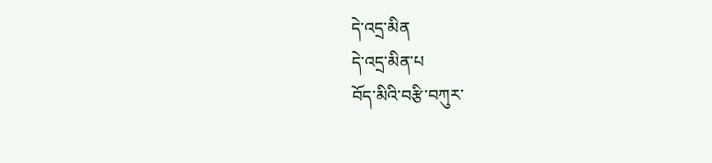དེ་འདྲ་མིན
དེ་འདྲ་མིན་པ
བོད་མིའི་བརྩི་བཀུར་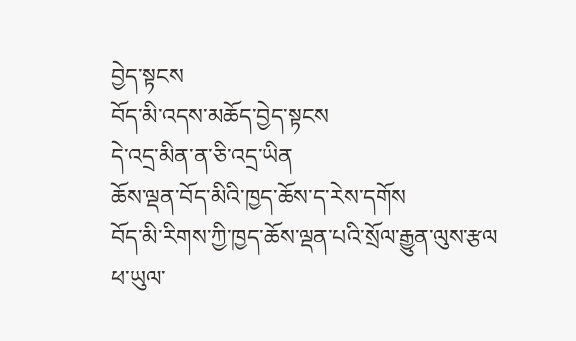བྱེད་སྟངས
བོད་མི་འདས་མཆོད་བྱེད་སྟངས
དེ་འདྲ་མིན་ན་ཅི་འདྲ་ཡིན
ཆོས་ལྡན་བོད་མིའི་ཁྱད་ཆོས་ད་རེས་དགོས
བོད་མི་རིགས་ཀྱི་ཁྱད་ཆོས་ལྡན་པའི་སྲོལ་རྒྱུན་ལུས་རྩལ
ཕ་ཡུལ་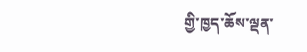གྱི་ཁྱད་ཆོས་ལྡན་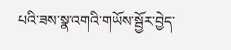པའི་ཟས་སྣ་འགའི་གཡོས་སྦྱོར་བྱེད་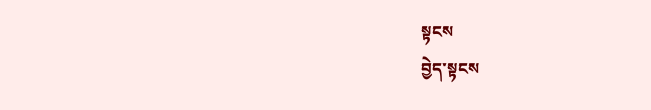སྟངས
བྱེད་སྟངས